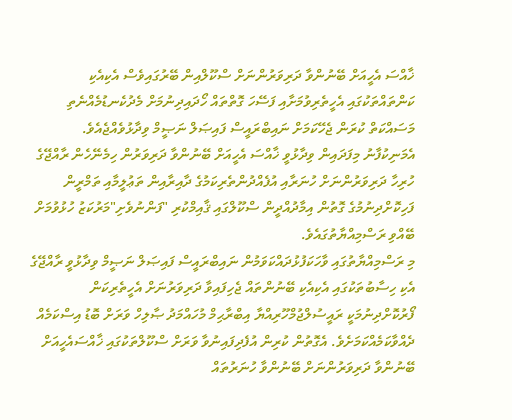ޚާއްސަ އެހީއަށް ބޭނުންވާ ދަރިވަރުންނަށް ސްކޫލްއިން ބޭރުގައިވެސް އެކިއެކި ކަންތައްތަކުގައި އެހީތެރިވުމަށާއި ފަސޭހަ ގޮތްތައް ހޯދައިދިނުމަށް މެދުކެނޑުމެއްނެތި މަސައްކަތް ކުރަން ޖެހޭކަމަށް ނައިބްރައީސް ފައިޞަލް ނަޞީމް ވިދާޅުވެއްޖެއެވެ.
އެމަނިކުފާނު މިފަދައިން ވިދާޅުވީ ޚާއްސަ އެހީއަށް ބޭނުންވާ ދަރިވަރުން ހިމެނޭހެން ރާއްޖޭގެ ހުރިހާ ދަރިވަރުންނަށް ހުނަރާއި އުފެއްދުންތެރިކަމުގެ ދާއިރާއިން ތަޢުލީމާއި ތަމްރީން ފަހިކޮށްދިނުމުގެ ގޮތުން އިމާދުއްދީން ސްކޫލްގައި ޤާއިމްކުރި "ފަންނުވެށި"މަރުކަޒު ހުޅުވުމަށް ބޭއްވި ރަސްމިއްޔާތުގައެވެ.
މި ރަސްމިއްޔާތުގައި ވާހަކަފުޅުދައްކަވަމުން ނައިބްރައީސް ފައިޞަލް ނަޞީމް ވިދާޅުވީ ރާއްޖޭގެ އެކި ހިސާބުތަކުގައި އެކިއެކި ބޭނުންތައް ޖެހިފައިވާ ދަރިވަރުނަށް އެހީތެރިކަން ފޯރުކޮށްދިނުމަކީ ރައީސުލްޖުމްހޫރިއްޔާ އިބްރާޙިމް މުހައްމަދު ޞާލިހް ވަރަށް ބޮޑު އިސްކަމެއް ދެއްވާކަމެއްކަމަށެވެ. އެގޮތުން ކުރިން އުފެދިފައިނުވާ ވަރަށް ސްކޫލްތަކުގައި ޚާއްސައެހީއަށް ބޭނުންވާ ދަރިވަރުންނަށް ބޭނުންވާ ހުނަރުތައް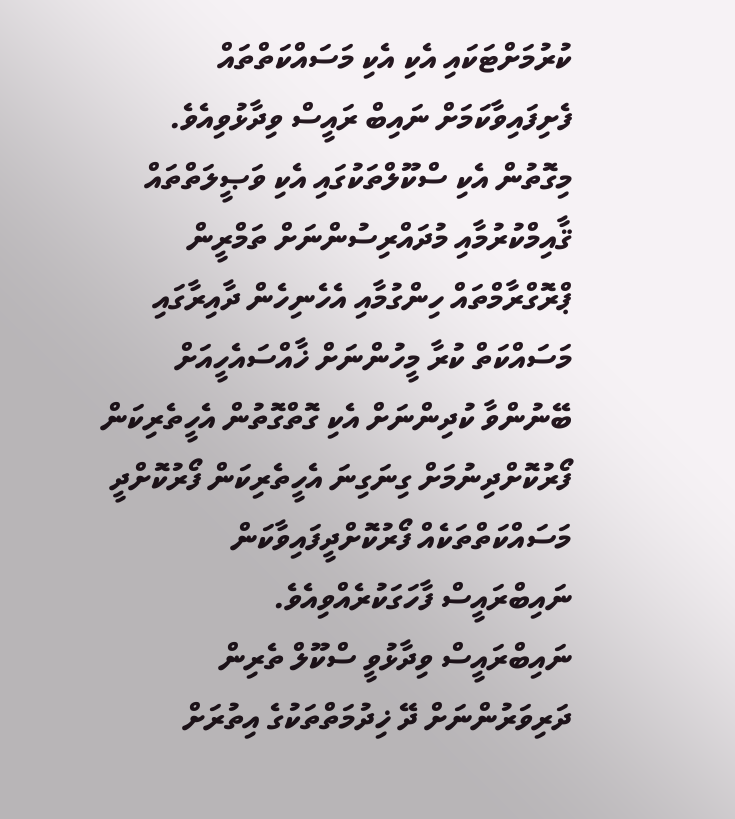ކުރުމަށްޓަކައި އެކި އެކި މަސައްކަތްތައް ފެށިފައިވާކަމަށް ނައިބް ރައީސް ވިދާޅުވިއެވެ. މިގޮތުން އެކި ސްކޫލްތަކުގައި އެކި ވަޞީލަތްތައް ޤާއިމްކުރުމާއި މުދައްރިސުންނަށް ތަމްރީން ޕްރޮގްރާމްތައް ހިންގުމާއި އެހެނިހެން ދާއިރާގައި މަސައްކަތް ކުރާ މީހުންނަށް ޚާއްސައެހީއަށް ބޭނުންވާ ކުދިންނަށް އެކި ގޮތްގޮތުން އެހީތެރިކަން ފޯރުކޮށްދިނުމަށް ގިނަގިނަ އެހީތެރިކަން ފޯރުކޮށްދީ މަސައްކަތްތަކެއް ފޯރުކޮށްދީފައިވާކަން ނައިބްރައީސް ފާހަގަކުރެއްވިއެވެ.
ނައިބްރައީސް ވިދާޅުވީ ސްކޫލް ތެރިން ދަރިވަރުންނަށް ދޭ ޚިދުމަތްތަކުގެ އިތުރަށް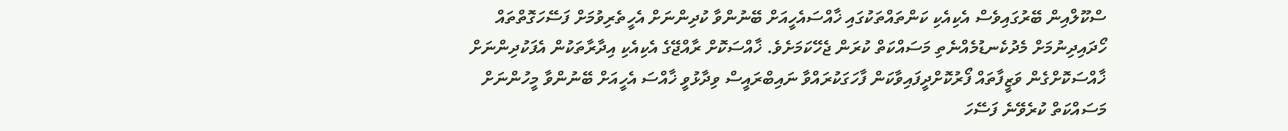ސްކޫލްއިން ބޭރުގައިވެސް އެކިއެކި ކަންތައްތަކުގައި ޚާއްސައެހީއަށް ބޭނުންވާ ކުދިންނަށް އެހީތެރިވުމަށް ފަސޭހަގޮތްތައް ހޯދައިދިނުމަށް މެދުކެނޑުމެއްނެތި މަސައްކަތް ކުރަން ޖެހޭކަމަށެވެ. ޚާއްސަކޮށް ރާއްޖޭގެ އެކިއެކި އިދާރާތަކުން އެފަކުދިންނަށް ޚާއްސަކޮށްގެން ވަޒީފާތައް ފޯރުކޮށްދީފައިވާކަން ފާހަގަކުރައްވާ ނައިބްރައީސް ވިދާޅުވީ ޚާއްސަ އެހީއަށް ބޭނުންވާ މީހުންނަށް މަސައްކަތް ކުރެވޭނެ ފަސޭހަ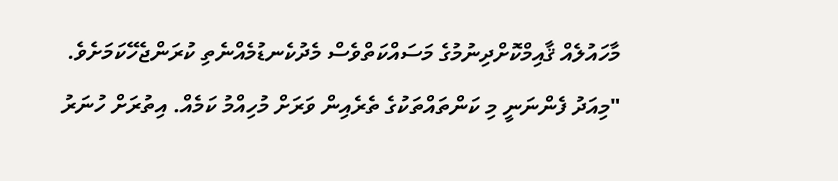މާހައުލެއް ޤާއިމްކޮށްދިނުމުގެ މަސައްކަތްވެސް މެދުކެނޑުމެއްނެތި ކުރަންޖެހޭކަމަށެވެ.
"މިއަދު ފެންނަނީ މި ކަންތައްތަކުގެ ތެރެއިން ވަރަށް މުހިއްމު ކަމެއް. އިތުރަށް ހުނަރު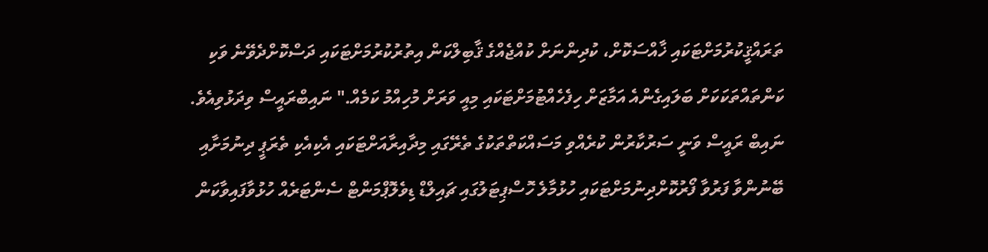ތަރައްޤީކުރުމަށްޓަކައި ޚާއްސަކޮށް، ކުދިންނަށް ކުއްޖެއްގެ ޤާބިލްކަން އިތުރުކުރުމަށްޓަކައި ދަސްކޮށްދެވޭނެ ވަކި ކަންތައްތަކަކަށް ބަލައިގެންއެ އަމާޒަށް ހިފެހެއްޓުމަށްޓަކައި މިއީ ވަރަށް މުހިއްމު ކަމެއް." ނައިބްރައީސް ވިދަޅުވިއެވެ.
ނައިބް ރައީސް ވަނީ ސަރުކާރުން ކުރެއްވި މަސައްކަތްތަކުގެ ތެރޭގައި މިދާއިރާއަށްޓަކައި އެކިއެކި ތެރަޕީ ދިނުމަށާއި ބޭނުންވާ ފަރުވާ ފޯރުކޮށްދިނުމަށްޓަކައި ހުޅުމާލެ ހޮސްޕިޓަލުގައި ޗައިލްޑް ޑިވެލޮޕްމަންޓް ސެންޓަރެއް ހުޅުވާފައިވާކަން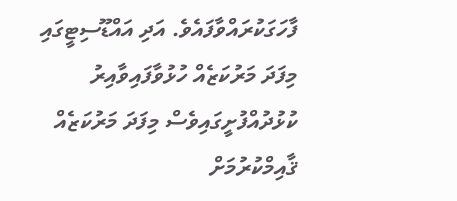ފާހަގަކުރައްވާފައެވެ. އަދި އައްޑޫސިޓީގައި މިފަދަ މަރުކަޒެއް ހުޅުވާފައިވާއިރު ކުޅުދުއްފުށީގައިވެސް މިފަދަ މަރުކަޒެއް ޤާއިމްކުރުމަށް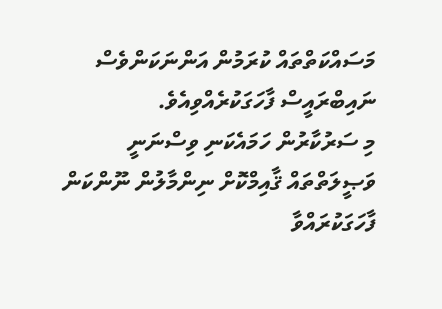މަސައްކަތްތައް ކުރަމުން އަންނަކަންވެސް ނައިބްރައީސް ފާހަގަކުރެއްވިއެވެ.
މި ސަރުކާރުން ހަމައެކަނި ވިސްނަނީ ވަޞީލަތްތައް ޤާއިމްކޮށް ނިންމާލުން ނޫންކަން ފާހަގަކުރައްވާ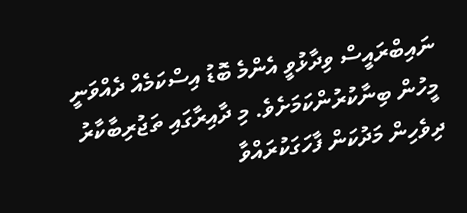ނައިބްރައީސް ވިދާޅުވީ އެންމެ ބޮޑު އިސްކަމެއް ދެއްވަނީ މީހުން ބިނާކުރުންކަމަށެވެ. މި ދާއިރާގައި ތަޖުރިބާކާރު ދިވެހިން މަދުކަން ފާހަގަކުރައްވާ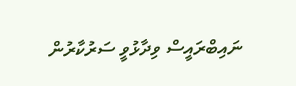ނައިބްރައީސް ވިދާޅުވީ ސަރުކާރުން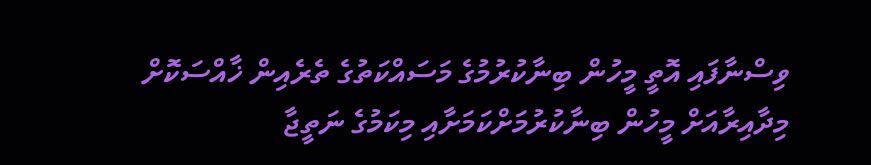ވިސްނާފައި އޮތީ މީހުން ބިނާކުރުމުގެ މަސައްކަތުގެ ތެރެއިން ޚާއްސަކޮށް މިދާއިރާއަށް މީހުން ބިނާކުރުމަށްކަމަށާއި މިކަމުގެ ނަތީޖާ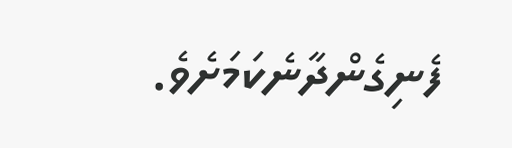ފެނިގެންދާނެކަމަށެވެ.